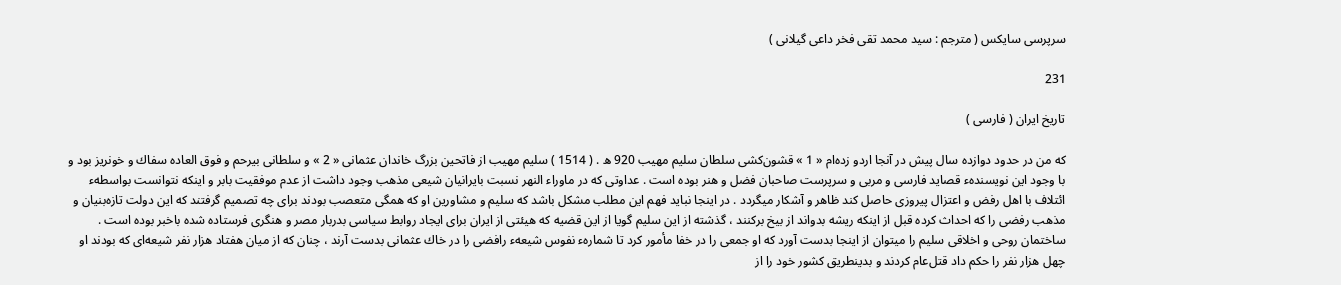سرپرسى سايكس ( مترجم : سيد محمد تقى فخر داعى گيلانى )

231

تاريخ ايران ( فارسى )

كه من در حدود دوازده سال پيش در آنجا اردو زده‌ام « 1 » قشون‌كشى سلطان سليم مهيب 920 ه . ( 1514 ) سليم مهيب از فاتحين بزرگ خاندان عثمانى « 2 » و سلطانى بيرحم و فوق العاده سفاك و خونريز بود و با وجود اين نويسندهء قصايد فارسى و مربى و سرپرست صاحبان فضل و هنر بوده است . عداوتى كه در ماوراء النهر نسبت بايرانيان شيعى مذهب وجود داشت از عدم موفقيت بابر و اينكه نتوانست بواسطهء ائتلاف با اهل رفض و اعتزال پيروزى حاصل كند ظاهر و آشكار ميگردد . در اينجا نبايد فهم اين مطلب مشكل باشد كه سليم و مشاورين او كه همگى متعصب بودند براى چه تصميم گرفتند كه اين دولت تازه‌بنيان و مذهب رفضى را كه احداث كرده قبل از اينكه ريشه بدواند از بيخ بركنند ، گذشته از اين سليم گويا از اين قضيه كه هيئتى از ايران براى ايجاد روابط سياسى بدربار مصر و هنگرى فرستاده شده باخبر بوده است . ساختمان روحى و اخلاقى سليم را ميتوان از اينجا بدست آورد كه او جمعى را در خفا مأمور كرد تا شمارهء نفوس شيعهء رافضى را در خاك عثمانى بدست آرند ، چنان كه از ميان هفتاد هزار نفر شيعه‌اى كه بودند او چهل هزار نفر را حكم داد قتل‌عام كردند و بدينطريق كشور خود را از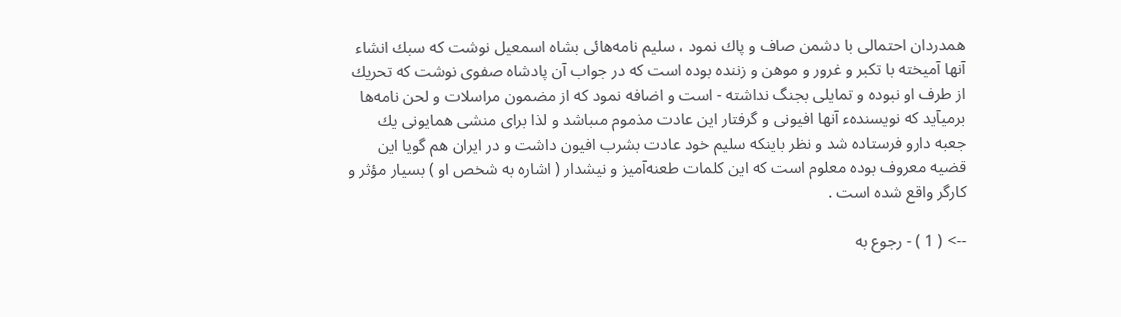همدردان احتمالى با دشمن صاف و پاك نمود ، سليم نامه‌هائى بشاه اسمعيل نوشت كه سبك انشاء آنها آميخته با تكبر و غرور و موهن و زننده بوده است كه در جواب آن پادشاه صفوى نوشت كه تحريك از طرف او نبوده و تمايلى بجنگ نداشته - است و اضافه نمود كه از مضمون مراسلات و لحن نامه‌ها برميآيد كه نويسندهء آنها افيونى و گرفتار اين عادت مذموم مىباشد و لذا براى منشى همايونى يك جعبه دارو فرستاده شد و نظر باينكه سليم خود عادت بشرب افيون داشت و در ايران هم گويا اين قضيه معروف بوده معلوم است كه اين كلمات طعنه‌آميز و نيشدار ( اشاره به شخص او ) بسيار مؤثر و كارگر واقع شده است .

--> ( 1 ) - رجوع به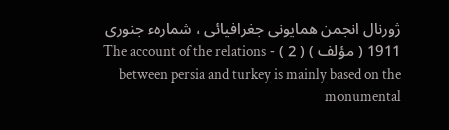ژورنال انجمن همايونى جغرافيائى ، شمارهء جنورى 1911 ( مؤلف ) ( 2 ) - The account of the relations between persia and turkey is mainly based on the monumental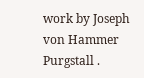work by Joseph von Hammer Purgstall .